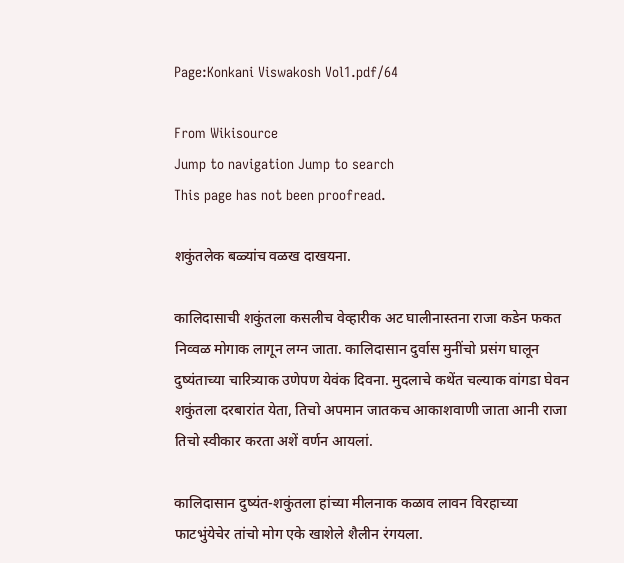Page:Konkani Viswakosh Vol1.pdf/64

From Wikisource
Jump to navigation Jump to search
This page has not been proofread.

शकुंतलेक बळ्यांच वळख दाखयना.

कालिदासाची शकुंतला कसलीच वेव्हारीक अट घालीनास्तना राजा कडेन फकत निव्वळ मोगाक लागून लग्न जाता. कालिदासान दुर्वास मुनींचो प्रसंग घालून दुष्यंताच्या चारित्र्याक उणेपण येवंक दिवना. मुदलाचे कथेंत चल्याक वांगडा घेवन शकुंतला दरबारांत येता, तिचो अपमान जातकच आकाशवाणी जाता आनी राजा तिचो स्वीकार करता अशें वर्णन आयलां.

कालिदासान दुष्यंत-शकुंतला हांच्या मीलनाक कळाव लावन विरहाच्या फाटभुंयेचेर तांचो मोग एके खाशेले शैलीन रंगयला.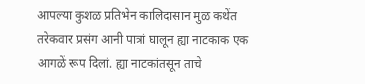आपल्या कुशळ प्रतिभेन कालिदासान मुळ कथेंत तरेकवार प्रसंग आनी पात्रां घालून ह्या नाटकाक एक आगळें रूप दिलां. ह्या नाटकांतसून ताचे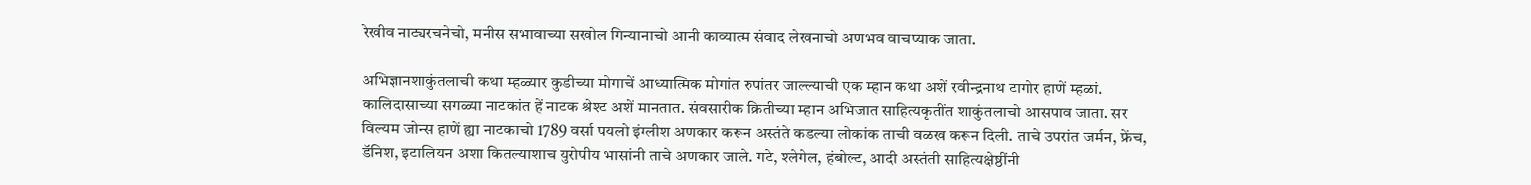रेखीव नाट्यरचनेचो, मनीस सभावाच्या सखोल गिन्यानाचो आनी काव्यात्म संवाद लेखनाचो अणभव वाचप्याक जाता.

अभिज्ञानशाकुंतलाची कथा म्हळ्यार कुडीच्या मोगाचें आध्यात्मिक मोगांत रुपांतर जाल्ल्याची एक म्हान कथा अशें रवीन्द्रनाथ टागोर हाणें म्हळां. कालिदासाच्या सगळ्या नाटकांत हें नाटक श्रेश्ट अशें मानतात. संवसारीक क्रितीच्या म्हान अभिजात साहित्यकृतींत शाकुंतलाचो आसपाव जाता. सर विल्यम जोन्स हाणें ह्या नाटकाचो 1789 वर्सा पयलो इंग्लीश अणकार करून अस्तंते कडल्या लोकांक ताची वळख करून दिली. ताचे उपरांत जर्मन, फ्रेंच, डॅनिश, इटालियन अशा कितल्याशाच युरोपीय भासांनी ताचे अणकार जाले. गटे, श्लेगेल, हंबोल्ट, आदी अस्तंती साहित्यक्षेष्ठींनी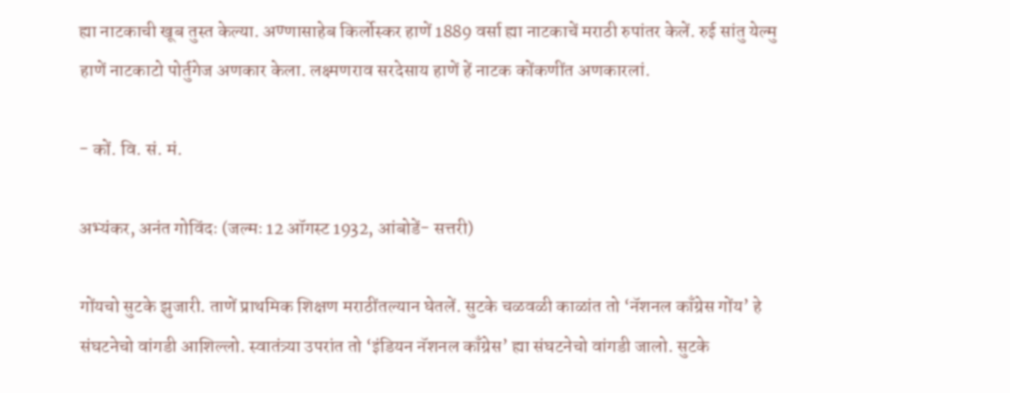ह्या नाटकाची खूब तुस्त केल्या. अण्णासाहेब किर्लोस्कर हाणें 1889 वर्सा ह्या नाटकाचें मराठी रुपांतर केलें. रुई सांतु येल्मु हाणें नाटकाटो पोर्तुगेज अणकार केला. लक्ष्मणराव सरदेसाय हाणें हें नाटक कोंकणींत अणकारलां.

- कों. वि. सं. मं.

अभ्यंकर, अनंत गोविंदः (जल्मः 12 ऑगस्ट 1932, आंबोडें- सत्तरी)

गोंयचो सुटके झुजारी. ताणें प्राथमिक शिक्षण मराठींतल्यान घेतलें. सुटके चळवळी काळांत तो ‘नॅशनल काँग्रेस गोंय’ हे संघटनेचो वांगडी आशिल्लो. स्वातंत्र्या उपरांत तो ‘इंडियन नॅशनल काँग्रेस’ ह्या संघटनेचो वांगडी जालो. सुटके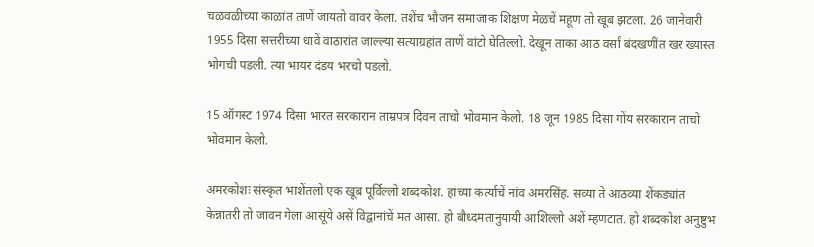चळवळीच्या काळांत ताणें जायतो वावर केला. तशेंच भौजन समाजाक शिक्षण मेळचें महूण तो खूब झटला. 26 जानेवारी 1955 दिसा सत्तरीच्या धावें वाठारांत जाल्ल्या सत्याग्रहांत ताणें वांटो घेतिल्लो. देखून ताका आठ वर्सां बंदखणींत खर ख्यास्त भोगची पडली. त्या भायर दंडय भरचो पडलो.

15 ऑगस्ट 1974 दिसा भारत सरकारान ताम्रपत्र दिवन ताचो भोवमान केलो. 18 जून 1985 दिसा गोंय सरकारान ताचो भोवमान केलो.

अमरकोशः संस्कृत भाशेंतलो एक खूब पूर्विल्लो शब्दकोश. हाच्या कर्त्याचें नांव अमरसिंह. सव्या ते आठव्या शेंकड्यांत केन्नातरी तो जावन गेला आसूंये असें विद्वानांचें मत आसा. हो बौध्दमतानुयायी आशिल्लो अशें म्हणटात. हो शब्दकोश अनुष्टुभ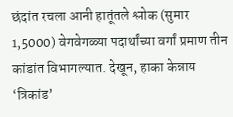छंदांत रचला आनी हातूंतले श्लोक (सुमार 1,5000) वेगवेगळ्या पदार्थांच्या वर्गां प्रमाण तीन कांडांत विभागल्यात. देखून, हाका केन्नाय ‘त्रिकांड’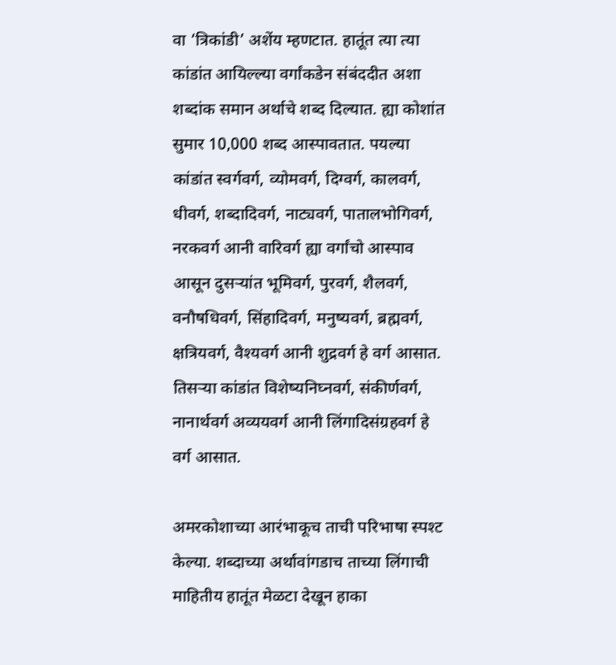वा ‘त्रिकांडी’ अशेंय म्हणटात. हातूंत त्या त्या कांडांत आयिल्ल्या वर्गांकडेन संबंददीत अशा शब्दांक समान अर्थाचे शब्द दिल्यात. ह्या कोशांत सुमार 10,000 शब्द आस्पावतात. पयल्या कांडांत स्वर्गवर्ग, व्योमवर्ग, दिग्वर्ग, कालवर्ग, धीवर्ग, शब्दादिवर्ग, नाट्यवर्ग, पातालभोगिवर्ग, नरकवर्ग आनी वारिवर्ग ह्या वर्गांचो आस्पाव आसून दुसऱ्यांत भूमिवर्ग, पुरवर्ग, शैलवर्ग, वनौषधिवर्ग, सिंहादिवर्ग, मनुष्यवर्ग, ब्रह्मवर्ग, क्षत्रियवर्ग, वैश्यवर्ग आनी शुद्रवर्ग हे वर्ग आसात. तिसऱ्या कांडांत विशेष्यनिघ्नवर्ग, संकीर्णवर्ग, नानार्थवर्ग अव्ययवर्ग आनी लिंगादिसंग्रहवर्ग हे वर्ग आसात.

अमरकोशाच्या आरंभाकूच ताची परिभाषा स्पश्ट केल्या. शब्दाच्या अर्थावांगडाच ताच्या लिंगाची माहितीय हातूंत मेळटा देखून हाका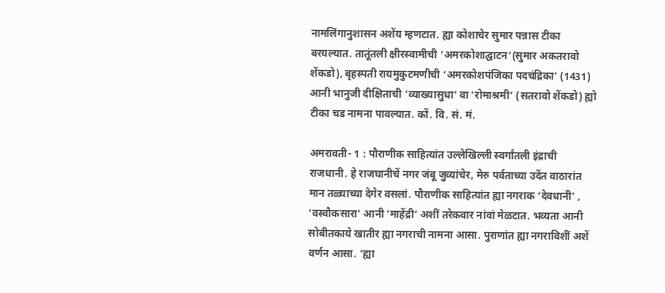नामलिंगानुशासन अशेंय म्हणटात. ह्या कोशाचेर सुमार पन्नास टीका बरयल्यात. तातूंतली क्षीरस्वामीची ‘अमरकोशाद्घाटन’(सुमार अकतरावो शेंकडो), बृहस्पती रायमुकुटमणीची ‘अमरकोशपंजिका पदचंद्रिका’ (1431) आनी भानुजी दीक्षिताची ‘व्याख्यासुधा’ वा ‘रोमाश्रमी’ (सतरावो शेंकडो) ह्यो टीका चड नामना पावल्यात. कों. वि. सं. मं.

अमरावती- 1 : पौराणीक साहित्यांत उल्लेखिल्ली स्वर्गांतली इंद्राची राजधानी. हे राजघानीचें नगर जंबू जुव्यांचेर, मेरु पर्वताच्या उदेंत वाठारांत मान तळ्याच्या देगेर वसलां. पौराणीक साहित्यांत ह्या नगराक ‘देवधानी’ , ‘वस्वौकसारा’ आनी ‘माहेंद्री’ अशीं तरेकवार नांवां मेळटात. भव्यता आनी सोबीतकाये खातीर ह्या नगराची नामना आसा. पुराणांत ह्या नगराविशीं अशें वर्णन आसा. ‘ह्या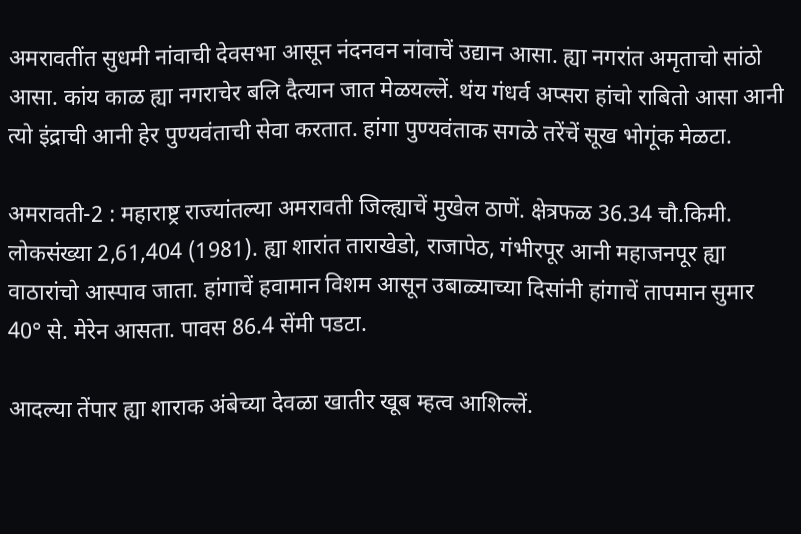अमरावतींत सुधमी नांवाची देवसभा आसून नंदनवन नांवाचें उद्यान आसा. ह्या नगरांत अमृताचो सांठो आसा. कांय काळ ह्या नगराचेर बलि दैत्यान जात मेळयल्लें. थंय गंधर्व अप्सरा हांचो राबितो आसा आनी त्यो इंद्राची आनी हेर पुण्यवंताची सेवा करतात. हांगा पुण्यवंताक सगळे तरेंचें सूख भोगूंक मेळटा.

अमरावती-2 : महाराष्ट्र राज्यांतल्या अमरावती जिल्ह्याचें मुखेल ठाणें. क्षेत्रफळ 36.34 चौ.किमी. लोकसंख्या 2,61,404 (1981). ह्या शारांत ताराखेडो, राजापेठ, गंभीरपूर आनी महाजनपूर ह्या वाठारांचो आस्पाव जाता. हांगाचें हवामान विशम आसून उबाळ्याच्या दिसांनी हांगाचें तापमान सुमार 40° से. मेरेन आसता. पावस 86.4 सेंमी पडटा.

आदल्या तेंपार ह्या शाराक अंबेच्या देवळा खातीर खूब म्हत्व आशिल्लें.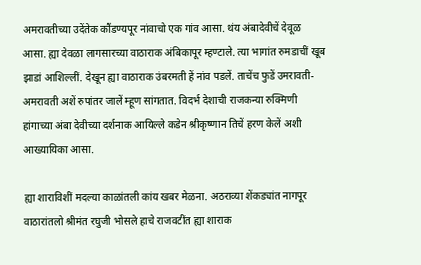अमरावतीच्या उदेंतेक कौंडण्यपूर नांवाचो एक गांव आसा. थंय अंबादेवीचें देवूळ आसा. ह्या देवळा लागसारच्या वाठाराक अंबिकापूर म्हण्टाले. त्या भागांत रुमडाचीं खूब झाडां आशिल्लीं. देखून ह्या वाठाराक उंबरमती हें नांव पडलें. ताचेंच फुडें उमरावती-अमरावती अशें रुपांतर जालें म्हूण सांगतात. विदर्भ देशाची राजकन्या रुक्मिणी हांगाच्या अंबा देवीच्या दर्शनाक आयिल्ले कडेन श्रीकृष्णान तिचें हरण केलें अशी आख्यायिका आसा.

ह्या शाराविशीं मदल्या काळांतली कांय खबर मेळना. अठराव्या शेंकड्यांत नागपूर वाठारांतलो श्रीमंत रघुजी भोसले हाचे राजवटींत ह्या शाराक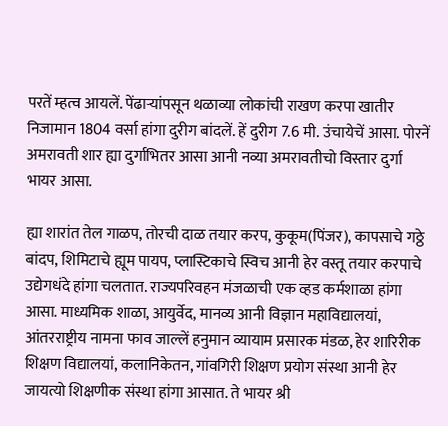परतें म्हत्व आयलें. पेंढाऱ्यांपसून थळाव्या लोकांची राखण करपा खातीर निजामान 1804 वर्सा हांगा दुरीग बांदलें. हें दुरीग 7.6 मी. उंचायेचें आसा. पोरनें अमरावती शार ह्या दुर्गाभितर आसा आनी नव्या अमरावतीचो विस्तार दुर्गा भायर आसा.

ह्या शारांत तेल गाळप, तोरची दाळ तयार करप, कुकूम(पिंजर), कापसाचे गठ्ठे बांदप, शिमिटाचे ह्यूम पायप, प्लास्टिकाचे स्विच आनी हेर वस्तू तयार करपाचे उद्येगधंदे हांगा चलतात. राज्यपरिवहन मंजळाची एक व्हड कर्मशाळा हांगा आसा. माध्यमिक शाळा, आयुर्वेद, मानव्य आनी विज्ञान महाविद्यालयां, आंतरराष्ट्रीय नामना फाव जाल्लें हनुमान व्यायाम प्रसारक मंडळ, हेर शारिरीक शिक्षण विद्यालयां, कलानिकेतन, गांवगिरी शिक्षण प्रयोग संस्था आनी हेर जायत्यो शिक्षणीक संस्था हांगा आसात. ते भायर श्री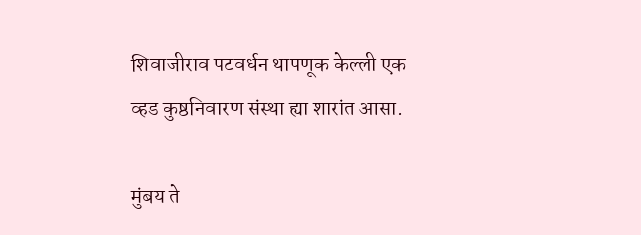शिवाजीराव पटवर्धन थापणूक केल्ली एक व्हड कुष्ठनिवारण संस्था ह्या शारांत आसा.

मुंबय ते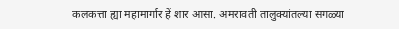कलकत्ता ह्या महामार्गार हें शार आसा. अमरावती तालुक्यांतल्या सगळ्या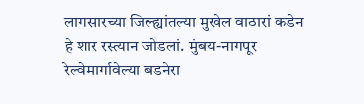लागसारच्या जिल्ह्यांतल्या मुखेल वाठारां कडेन हे शार रस्त्यान जोडलां. मुंबय-नागपूर रेल्वेमार्गावेल्या बडनेरा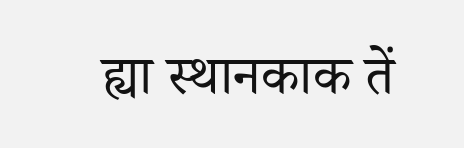ह्या स्थानकाक तें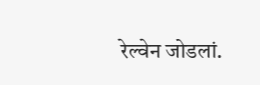रेल्वेन जोडलां.